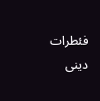فئطرات دینی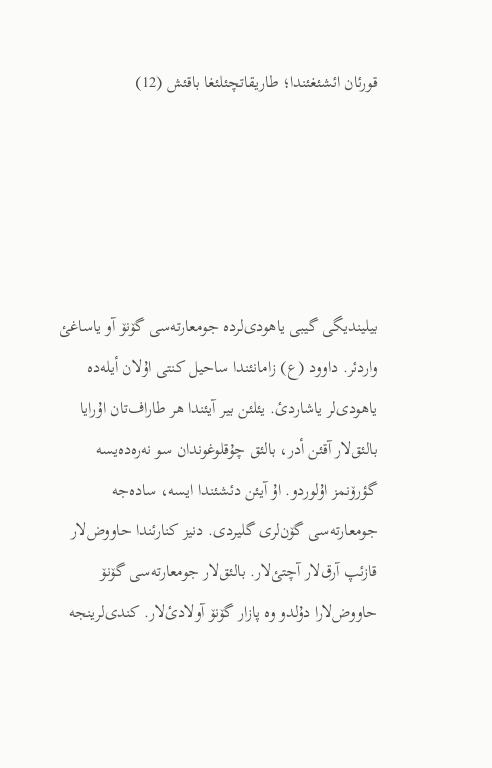قورئان ائشئغئندا؛ طاریقاتچئلئغا باقئش (12)





بیلیندیگی گیبی یاهودی‌لردە جومعارتەسی گۆنۆ آو یاساغئ واردئر. داوود (ع) زامانئندا ساحیل کنتی اۇلان أیلەدە یاهودی‌لر یاشاردئ. یئلئن بیر آیئندا هر طاراف‌تان اۇرایا بالئق‌لار آقئن أدر، بالئق چۇقلوغوندان سو نەرەدەیسە گؤرۆنمز اۇلوردو. اۇ آیئن دئشئندا ایسە، سادەجە جومعارتەسی گۆن‌لری گلیردی. دنیز کنارئندا حاووض‌لار قازئپ آرق‌لار آچتئ‌لار. بالئق‌لار جومعارتەسی گۆنۆ حاووض‌لارا دۇلدو وە پازار گۆنۆ آولادئ‌لار. کندی‌لرینجە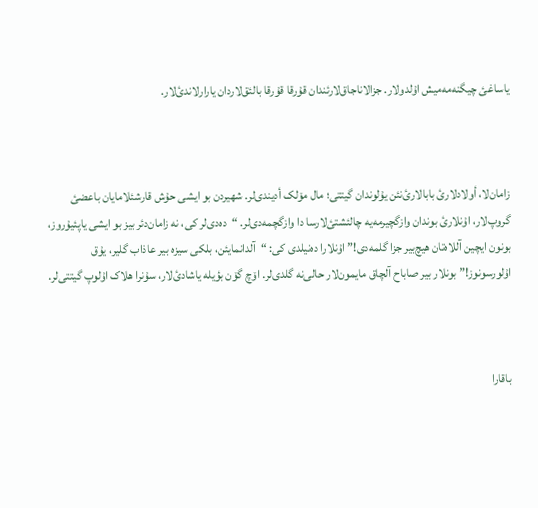یاساغئ چیگنەمەمیش اۇلدولار. جزالاناجاق‌لارئندان قۇرقا قۇرقا بالئق‌لاردان یارارلاندئ‌لار.



زامان‌لا، أولادلارئ بابالارئ‌نئن یۇلوندان گیتتی؛ مال مۆلک أدیندی‌لر. شهیردن بو ایشی حۇش قارشئلامایان باعضئ گروپ‌لار، اۇنلارئ بوندان وازگچیرمەیە چالئشتئ‌لارسا دا وازگچمەدی‌لر. “دەدی‌لر کی، نە زامان‌دئر بیز بو ایشی یاپئیۇروز، بونون ایچین آللاەتان هیچ‌بیر جزا گلمەدی!” اۇنلارا دەنیلدی کی: “آلدانمایئن، بلکی سیزە بیر عاذاب گلیر، یۇق اۇلورسونوز!” بونلار بیر صاباح آلچاق مایمون‌لار حالی‌نە گلدی‌لر. اۆچ گۆن بؤیلە یاشادئ‌لار، سۇنرا هلاک اۇلوپ گیتتی‌لر.



باقارا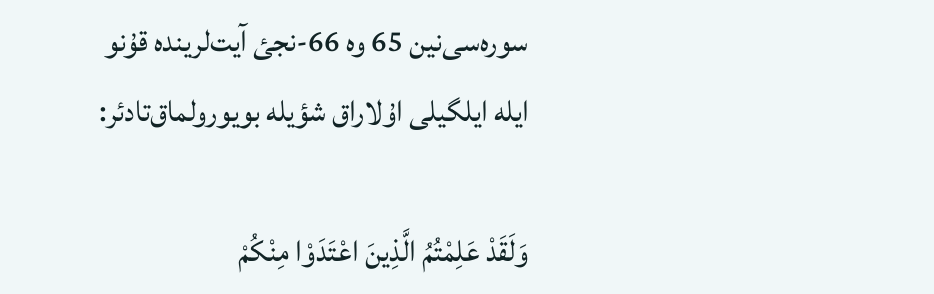سورەسی‌نین 65 وە 66-نجئ آیت‌لریندە قۇنو ایلە ایلگیلی اۇلاراق شؤیلە بویورولماق‌تادئر:

وَلَقَدْ عَلِمْتُمُ الَّذِينَ اعْتَدَوْا مِنْكُمْ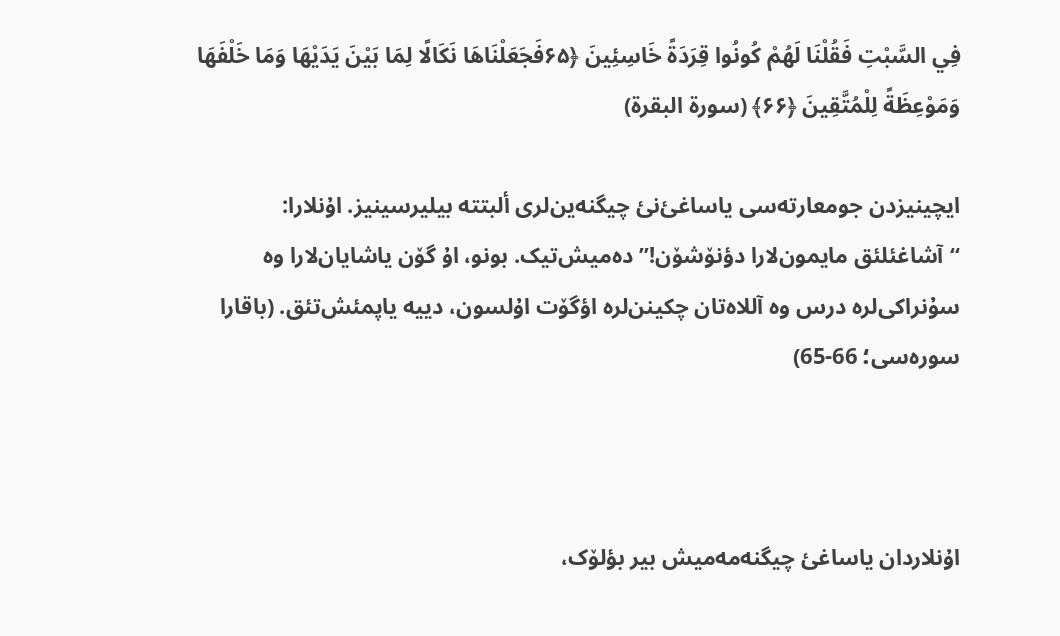فِي السَّبْتِ فَقُلْنَا لَهُمْ كُونُوا قِرَدَةً خَاسِئِينَ ﴿۶۵فَجَعَلْنَاهَا نَكَالًا لِمَا بَيْنَ يَدَيْهَا وَمَا خَلْفَهَا وَمَوْعِظَةً لِلْمُتَّقِينَ ﴿۶۶﴾ (سورة البقرة)

ایچینیزدن جومعارتەسی یاساغئ‌نئ چیگنەین‌لری ألبتتە بیلیرسینیز. اۇنلارا: “آشاغئلئق مایمون‌لارا دؤنۆشۆن!” دەمیش‌تیک. بونو، اۇ گۆن یاشایان‌لارا وە سۇنراکی‌لرە درس وە آللاەتان چکینن‌لرە اؤگۆت اۇلسون، دییە یاپمئش‌تئق. (باقارا سورەسی؛ 66-65)



اۇنلاردان یاساغئ چیگنەمەمیش بیر بؤلۆک،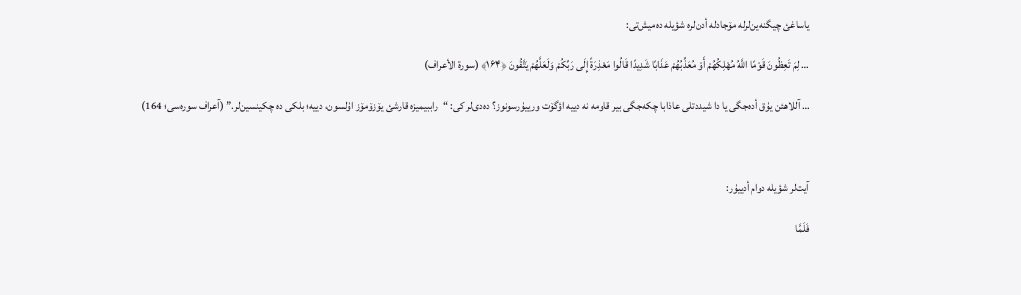یاساغئ چیگنەین‌لرلە مۆجادلە أدن‌لرە شؤیلە دەمیش‌تی:

… لِمَ تَعِظُونَ قَوْمًا اللَّهُ مُهْلِكُهُمْ أَوْ مُعَذِّبُهُمْ عَذَابًا شَدِيدًا قَالُوا مَعْذِرَةً إِلَى رَبِّكُمْ وَلَعَلَّهُمْ يَتَّقُونَ ﴿۱۶۴﴾ (سورة الأعراف)

… آللاهئن یۇق أدەجگی یا دا شیددتلی عاذابا چکەجگی بیر قاومە نە دییە اؤگۆت ورییۇرسونوز؟ دەدی‌لر کی: “راببیمیزە قارشئ یۆزۆمۆز اۇلسون، دییە؛ بلکی دە چکینسین‌لر.” (آعراف سورەسی؛ 164)



آیت‌لر شؤیلە دوام أدییۇر:

فَلَمَّا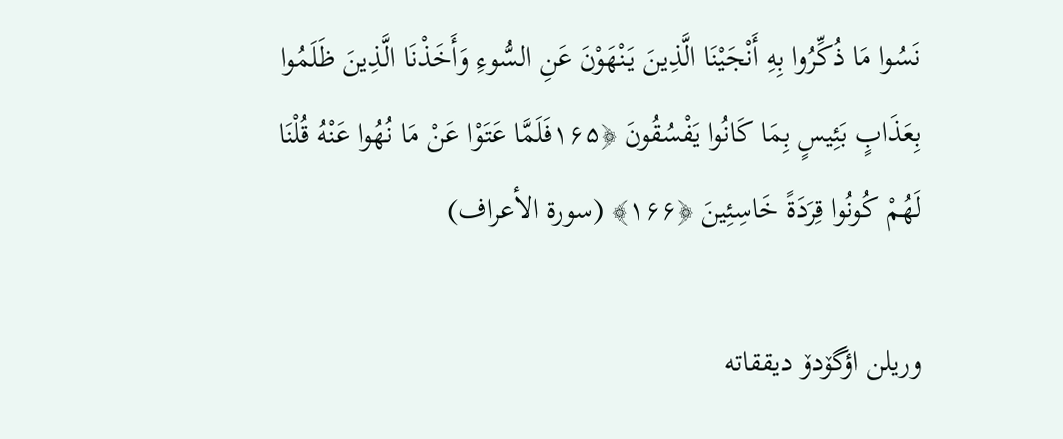نَسُوا مَا ذُكِّرُوا بِهِ أَنْجَيْنَا الَّذِينَ يَنْهَوْنَ عَنِ السُّوءِ وَأَخَذْنَا الَّذِينَ ظَلَمُوا بِعَذَابٍ بَئِيسٍ بِمَا كَانُوا يَفْسُقُونَ ﴿۱۶۵فَلَمَّا عَتَوْا عَنْ مَا نُهُوا عَنْهُ قُلْنَا لَهُمْ كُونُوا قِرَدَةً خَاسِئِينَ ﴿۱۶۶﴾ (سورة الأعراف)

وریلن اؤگۆدۆ دیققاتە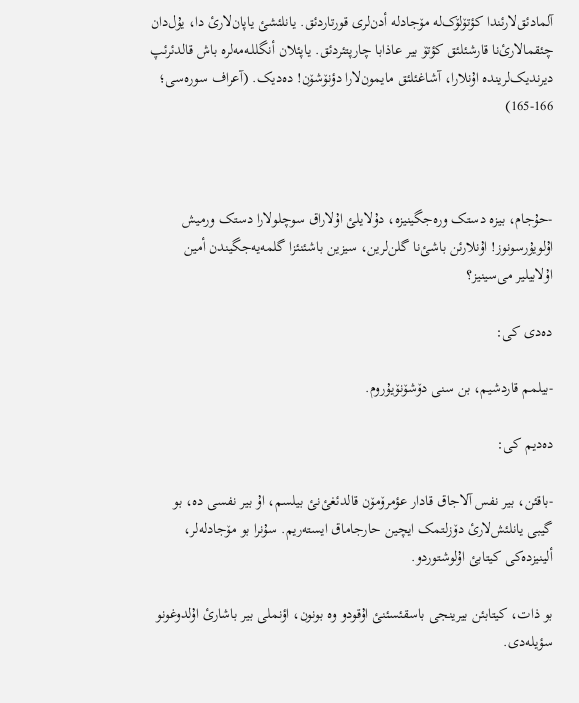آلمادئق‌لارئندا کؤتۆلۆک‌لە مۆجادلە أدن‌لری قورتاردئق. یانلئشئ یاپان‌لارئ دا، یۇل‌دان چئقمالارئ‌نا قارشئلئق کؤتۆ بیر عاذابا چارپتئردئق. یاپئلان أنگللـەمەلرە باش قالدئرئپ دیرندیک‌لریندە اۇنلارا، آشاغئلئق مایمون‌لارا دؤنۆشۆن! دەدیک. (آعراف سورەسی؛ 166-165)



-حۇجام، بیزە دستک ورەجگینیزە، دۇلایلئ اۇلاراق سوچلولارا دستک ورمیش اۇلویۇرسونوز! اۇنلارئن باشئ‌نا گلن‌لرین، سیزین باشئنئزا گلمەیەجگیندن أمین اۇلابیلیر می‌سینیز؟

دەدی کی:

-بیلمم قاردشیم، بن سنی دۆشۆنۆیۇروم.

دەدیم کی:

-باقئن، بیر نفس آلاجاق قادار عؤمرۆمۆن قالدئغئ‌نئ بیلسم، اۇ بیر نفسی دە، بو گیبی یانلئش‌لارئ دۆزلتمک ایچین حارجاماق ایستەریم. سۇنرا بو مۆجادلەلر، ألینیزدەکی کیتابئ اۇلوشتوردو.

بو ذات، کیتابئن بیرینجی باسقئسئنئ اۇقودو وە بونون، اؤنملی بیر باشارئ اۇلدوغونو سؤیلەدی.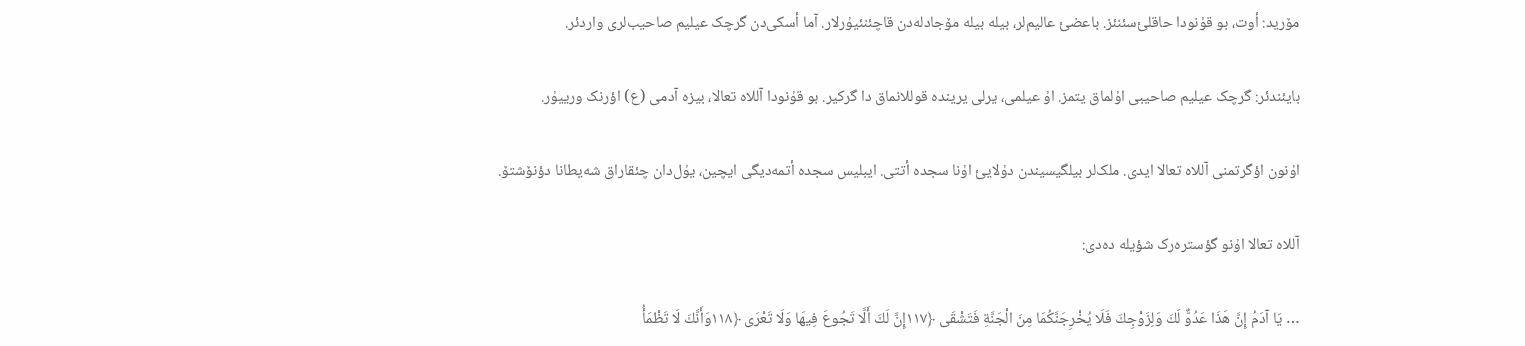مۆرید: أوت، بو قۇنودا حاقلئ‌سئنئز. باعضئ عالیم‌لر، بیلە بیلە مۆجادلەدن قاچئنئیۇرلار. آما أسکی‌دن گرچک عیلیم صاحیب‌لری واردئر.

بایئندئر: گرچک عیلیم صاحیبی اۇلماق یتمز. اۇ عیلمی، یرلی یریندە قوللانماق دا گرکیر. بو قۇنودا آللاە تعالا، بیزە آدمی (ع) اؤرنک ورییۇر.

اۇنون اؤگرتمنی آللاە تعالا ایدی. ملک‌لر بیلگیسیندن دۇلایئ اۇنا سجدە أتتی. ایبلیس سجدە أتمەدیگی ایچین، یۇل‌دان چئقاراق شەیطانا دؤنۆشتۆ.

آللاە تعالا اۇنو گؤسترەرک شؤیلە دەدی:

… يَا آدَمُ إِنَّ هَذَا عَدُوٌّ لَكَ وَلِزَوْجِكَ فَلَا يُخْرِجَنَّكُمَا مِنَ الْجَنَّةِ فَتَشْقَى ﴿۱۱۷إِنَّ لَكَ أَلَّا تَجُوعَ فِيهَا وَلَا تَعْرَى ﴿۱۱۸وَأَنَّكَ لَا تَظْمَأُ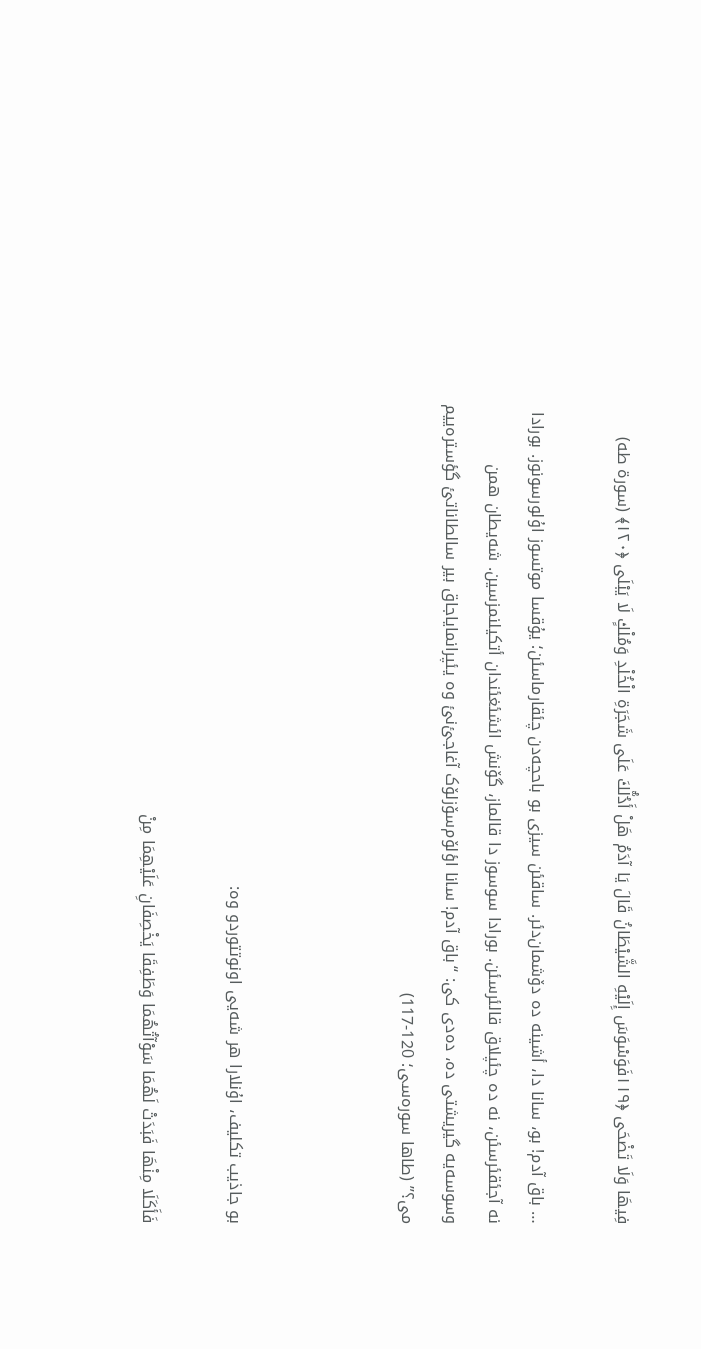فِيهَا وَلَا تَضْحَى ﴿۱۱۹فَوَسْوَسَ إِلَيْهِ الشَّيْطَانُ قَالَ يَا آدَمُ هَلْ أَدُلُّكَ عَلَى شَجَرَةِ الْخُلْدِ وَمُلْكٍ لَا يَبْلَى ﴿۱۲۰﴾ (سورة طە)

… باق آدم! بو، سانا دا، أشینە دە دۆشمان‌دئر. ساقئن سیزی بو باحچەدن چئقارماسئن؛ یۇقسا موتسوز اۇلورسونوز. بورادا نە آجئقئرسئن، نە دە چئپلاق قالئرسئن. بورادا سوسوز دا قالماز، گۆنش ائشئغئندان أتکیلنمزسین. شەیطان همن وسوسەیە گیریشتی دە، دەدی کی: “باق آدم! سانا اؤلۆم‌سۆزلۆک آغاجئ‌نئ وە یئپرانمایاجاق بیر سالطاناتئ گؤسترەییم می؟” (طاها سورەسی؛ 120-117)



بو جاذیب تکلیف، اۇنلارا هر شەیی اونوتتوردو وە:

فَأَكَلَا مِنْهَا فَبَدَتْ لَهُمَا سَوْآتُهُمَا وَطَفِقَا يَخْصِفَانِ عَلَيْهِمَا مِنْ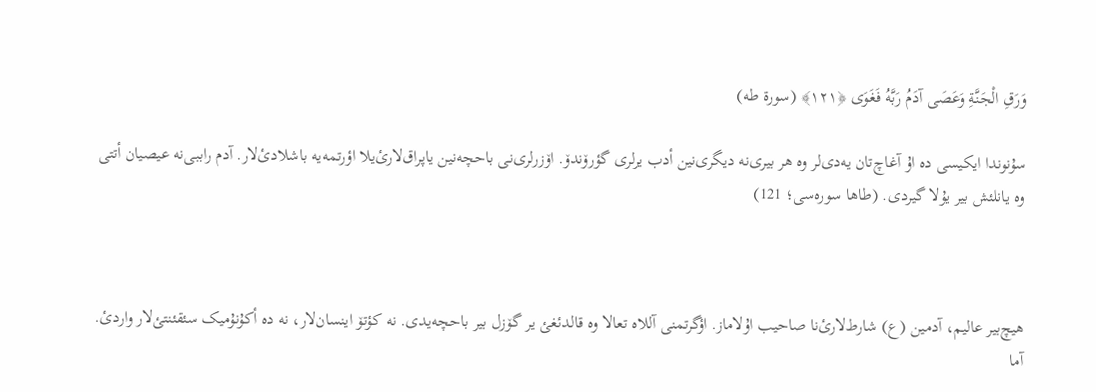وَرَقِ الْجَنَّةِ وَعَصَى آدَمُ رَبَّهُ فَغَوَى ﴿۱۲۱﴾ (سورة طە)

سۇنوندا ایکیسی دە اۇ آغاچ‌تان یەدی‌لر وە هر بیری‌نە دیگری‌نین أدب یرلری گؤرۆندۆ. اۆزرلری‌نی باحچەنین یاپراق‌لارئ‌یلا اؤرتمەیە باشلادئ‌لار. آدم راببی‌نە عیصیان أتتی وە یانلئش بیر یۇلا گیردی. (طاها سورەسی؛ 121)



هیچ‌بیر عالیم، آدمین (ع) شارط‌لارئ‌نا صاحیب اۇلاماز. اؤگرتمنی آللاە تعالا وە قالدئغئ یر گۆزل بیر باحچەیدی. نە کؤتۆ اینسان‌لار، نە دە أکۇنۇمیک سئقئنتئ‌لار واردئ. آما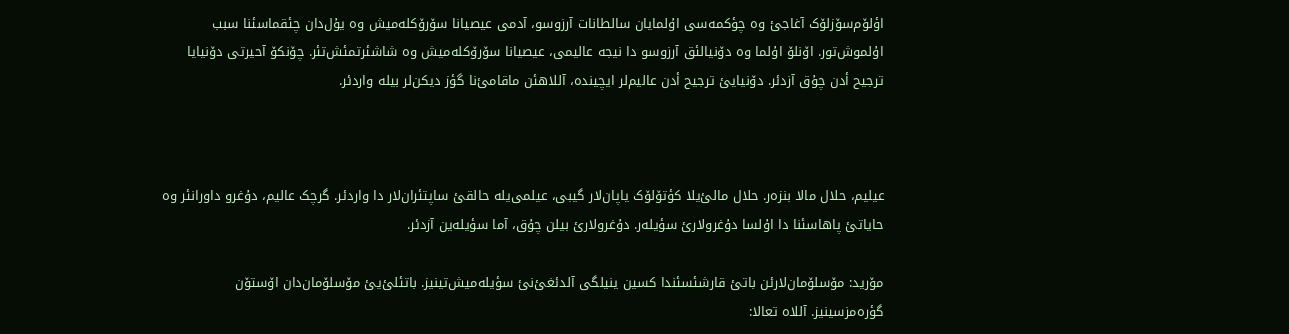اؤلۆم‌سۆزلۆک آغاجئ وە چؤکمەسی اۇلمایان سالطانات آرزوسو، آدمی عیصیانا سۆرۆکلەمیش وە یۇل‌دان چئقماسئنا سبب اۇلموش‌تور. اۆنلۆ اۇلما وە دۆنیالئق آرزوسو دا نیجە عالیمی، عیصیانا سۆرۆکلەمیش وە شاشئرتمئش‌تئر. چۆنکۆ آحیرتی دۆنیایا ترجیح أدن چۇق آزدئر. دۆنیایئ ترجیح أدن عالیم‌لر ایچیندە، آللاهئن ماقامئ‌نا گؤز دیکن‌لر بیلە واردئر.



عیلیم، حلال مالا بنزەر. حلال مالئ‌یلا کؤتۆلۆک یاپان‌لار گیبی، عیلمی‌یلە حالقئ ساپتئران‌لار دا واردئر. گرچک عالیم، دۇغرو داورانئر وە حایاتئ پاهاسئنا دا اۇلسا دۇغرولارئ سؤیلەر. دۇغرولارئ بیلن چۇق، آما سؤیلەین آزدئر.

مۆرید: مۆسلۆمان‌لارئن باتئ قارشئسئندا کسین ینیلگی آلدئغئ‌نئ سؤیلەمیش‌تینیز. باتئلئ‌یئ مۆسلۆمان‌دان اۆستۆن گؤرەمزسینیز. آللاە تعالا: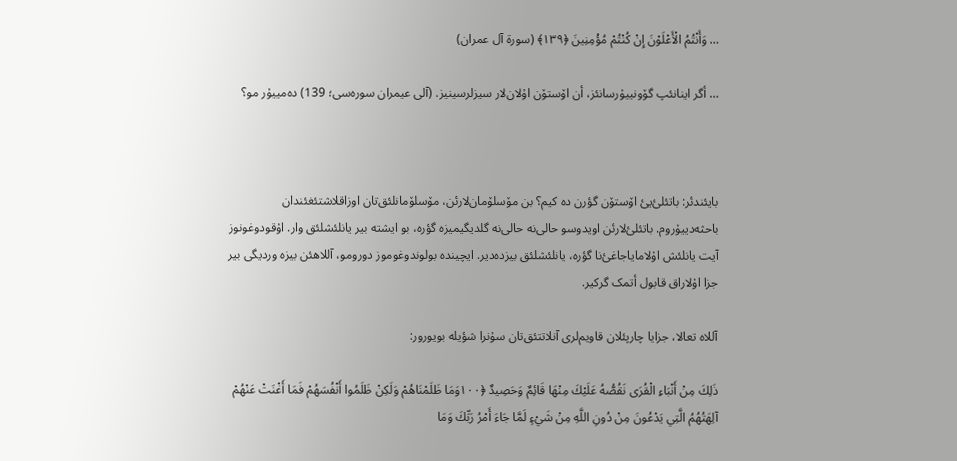… وَأَنْتُمُ الْأَعْلَوْنَ إِنْ كُنْتُمْ مُؤْمِنِينَ ﴿۱۳۹﴾ (سورة آل عمران)

… أگر اینانئپ گۆونییۇرسانئز، أن اۆستۆن اۇلان‌لار سیزلرسینیز. (آلی عیمران سورەسی؛ 139) دەمییۇر مو؟



بایئندئر: باتئلئ‌یئ اۆستۆن گؤرن دە کیم؟ بن مۆسلۆمان‌لارئن، مۆسلۆمانلئق‌تان اوزاقلاشتئغئندان باحثەدییۇروم. باتئلئ‌لارئن اویدوسو حالی‌نە حالی‌نە گلدیگیمیزە گؤرە، بو ایشتە بیر یانلئشلئق وار. اۇقودوغونوز آیت یانلئش اۇلامایاجاغئ‌نا گؤرە، یانلئشلئق بیزدەدیر. ایچیندە بولوندوغوموز دورومو، آللاهئن بیزە وردیگی بیر جزا اۇلاراق قابول أتمک گرکیر.

آللاە تعالا، جزایا چارپئلان قاویم‌لری آنلاتتئق‌تان سۇنرا شؤیلە بویورور:

ذَلِكَ مِنْ أَنْبَاءِ الْقُرَى نَقُصُّهُ عَلَيْكَ مِنْهَا قَائِمٌ وَحَصِيدٌ ﴿۱۰۰وَمَا ظَلَمْنَاهُمْ وَلَكِنْ ظَلَمُوا أَنْفُسَهُمْ فَمَا أَغْنَتْ عَنْهُمْ آلِهَتُهُمُ الَّتِي يَدْعُونَ مِنْ دُونِ اللَّهِ مِنْ شَيْءٍ لَمَّا جَاءَ أَمْرُ رَبِّكَ وَمَا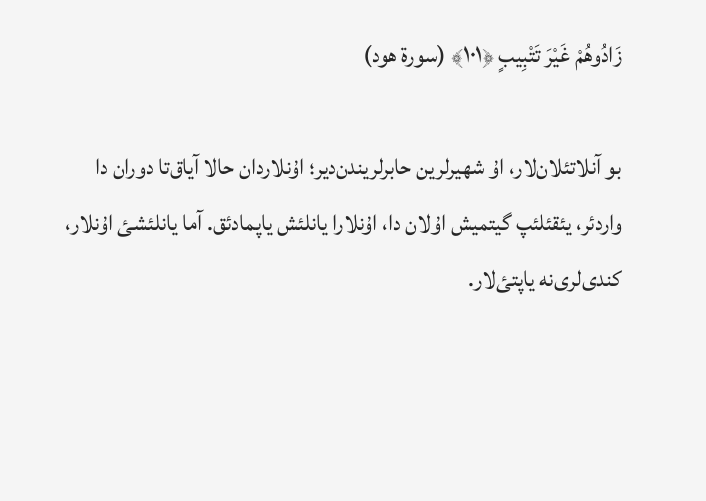زَادُوهُمْ غَيْرَ تَتْبِيبٍ ﴿۱۰۱﴾ (سورة هود)

بو آنلاتئلان‌لار، اۇ شهیرلرین حابرلریندن‌دیر؛ اۇنلاردان حالا آیاق‌تا دوران دا واردئر، یئقئلئپ گیتمیش اۇلان دا، اۇنلارا یانلئش یاپمادئق. آما یانلئشئ اۇنلار، کندی‌لری‌نە یاپتئ‌لار.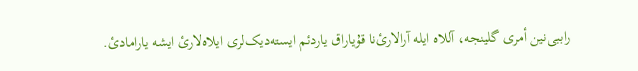راببی‌نین أمری گلینجە، آللاە ایلە آرالارئ‌نا قۇیاراق یاردئم ایستەدیک‌لری ایلاە‌لارئ ایشە یارامادئ.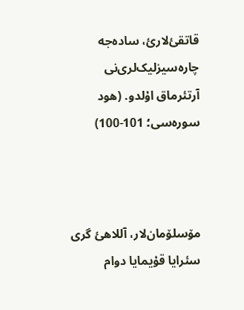قاتقئ‌لارئ، سادەجە چارەسیزلیک‌لری‌نی آرتئرماق اۇلدو. (هود سورەسی؛ 101-100)



مۆسلۆمان‌لار، آللاهئ گری سئرایا قۇیمایا دوام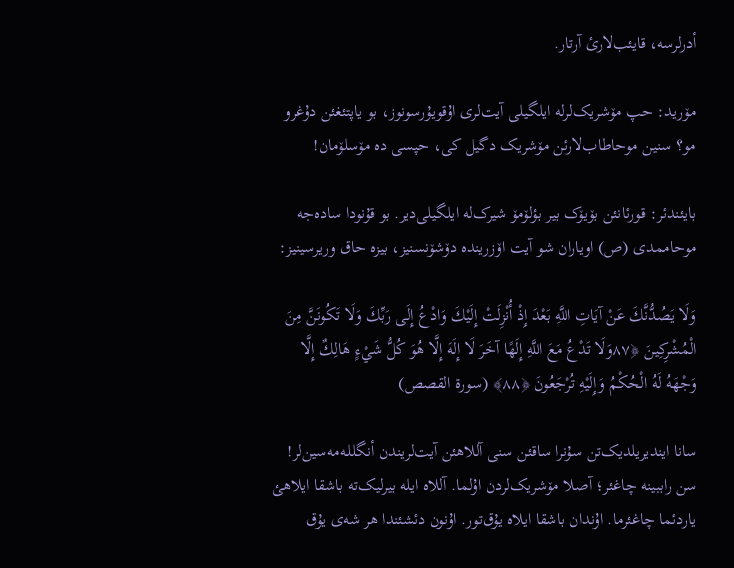أدرلرسە، قایئب‌لارئ آرتار.

مۆرید: حپ مۆشریک‌لرلە ایلگیلی آیت‌لری اۇقویۇرسونوز، بو یاپتئغئن دۇغرو مو؟ سنین موحاطاب‌لارئن مۆشریک دگیل کی، حپسی دە مۆسلۆمان!

بایئندئر: قورئانئن بۆیۆک بیر بؤلۆمۆ شیرک‌لە ایلگیلی‌دیر. بو قۇنودا سادەجە موحاممدی (ص) اویاران شو آیت اۆزریندە دۆشۆنسنیز، بیزە حاق وریرسینیز:

وَلَا يَصُدُّنَّكَ عَنْ آيَاتِ اللَّهِ بَعْدَ إِذْ أُنْزِلَتْ إِلَيْكَ وَادْعُ إِلَى رَبِّكَ وَلَا تَكُونَنَّ مِنَ الْمُشْرِكِينَ ﴿۸۷وَلَا تَدْعُ مَعَ اللَّهِ إِلَهًا آخَرَ لَا إِلَهَ إِلَّا هُوَ كُلُّ شَيْءٍ هَالِكٌ إِلَّا وَجْهَهُ لَهُ الْحُكْمُ وَإِلَيْهِ تُرْجَعُونَ ﴿۸۸﴾ (سورة القصص)

سانا ایندیریلدیک‌تن سۇنرا ساقئن سنی آللاهئن آیت‌لریندن أنگللـەمەسین‌لر! سن راببینە چاغئر؛ آصلا مۆشریک‌لردن اۇلما. آللاە ایلە بیرلیک‌تە باشقا ایلاهئ یاردئما چاغئرما. اۇندان باشقا ایلاە یۇق‌تور. اۇنون دئشئندا هر شەی یۇق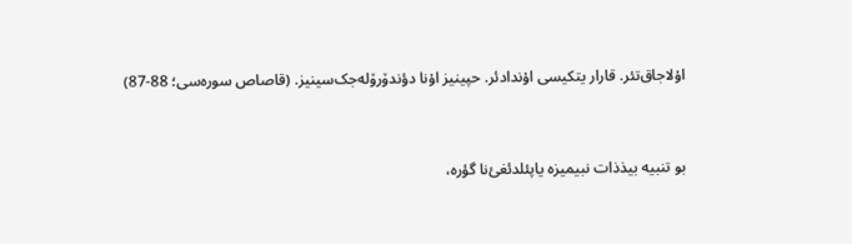اۇلاجاق‌تئر. قارار یتکیسی اۇندادئر. حپینیز اۇنا دؤندۆرۆلەجک‌سینیز. (قاصاص سورەسی؛ 88-87)



بو تنبیە بیذذات نبیمیزە یاپئلدئغئ‌نا گؤرە،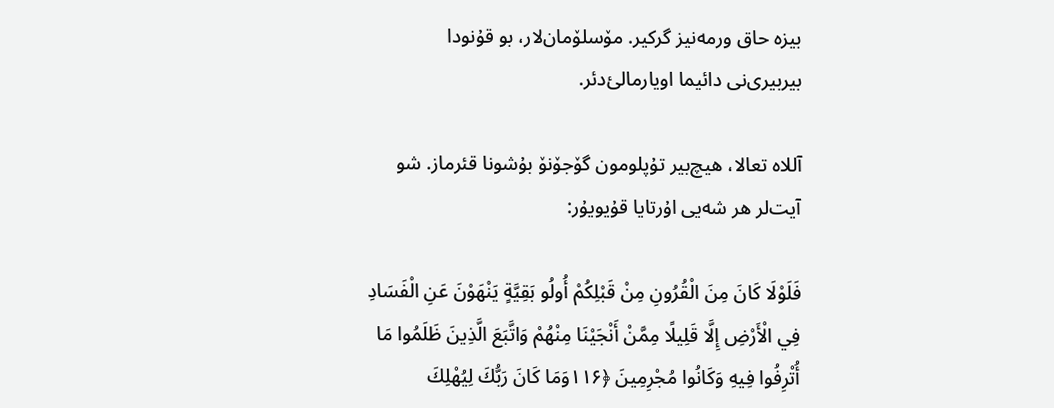بیزە حاق ورمەنیز گرکیر. مۆسلۆمان‌لار، بو قۇنودا بیربیری‌نی دائیما اویارمالئ‌دئر.

آللاە تعالا، هیچ‌بیر تۇپلومون گۆجۆنۆ بۇشونا قئرماز. شو آیت‌لر هر شەیی اۇرتایا قۇیویۇر:

فَلَوْلَا كَانَ مِنَ الْقُرُونِ مِنْ قَبْلِكُمْ أُولُو بَقِيَّةٍ يَنْهَوْنَ عَنِ الْفَسَادِ فِي الْأَرْضِ إِلَّا قَلِيلًا مِمَّنْ أَنْجَيْنَا مِنْهُمْ وَاتَّبَعَ الَّذِينَ ظَلَمُوا مَا أُتْرِفُوا فِيهِ وَكَانُوا مُجْرِمِينَ ﴿۱۱۶وَمَا كَانَ رَبُّكَ لِيُهْلِكَ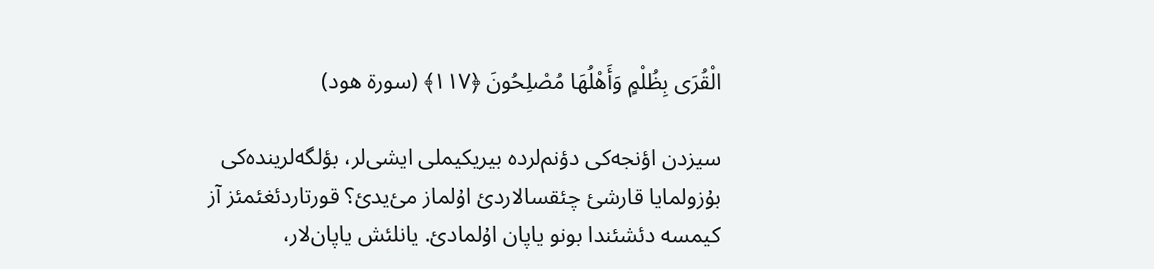الْقُرَى بِظُلْمٍ وَأَهْلُهَا مُصْلِحُونَ ﴿۱۱۷﴾ (سورة هود)

سیزدن اؤنجەکی دؤنم‌لردە بیریکیملی ایشی‌لر، بؤلگەلریندەکی بۇزولمایا قارشئ چئقسالاردئ اۇلماز مئ‌یدئ؟ قورتاردئغئمئز آز کیمسە دئشئندا بونو یاپان اۇلمادئ. یانلئش یاپان‌لار،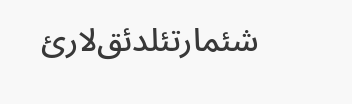شئمارتئلدئق‌لارئ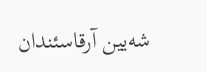شەیین آرقاسئندان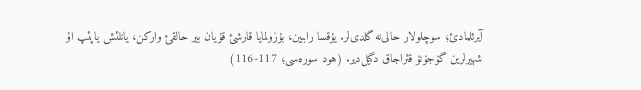آیرئلمادئ؛ سوچلولار حالی‌نە گلدی‌لر. یۇقسا راببین، بۇزولمایا قارشئ قۇیان بیر حالقئ وارکن، یانلئش یاپئپ اۇ شهیرلرین گۆجۆنۆ قئراجاق دگیل‌دیر. (هود سورەسی؛ 117-116)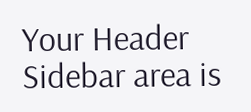Your Header Sidebar area is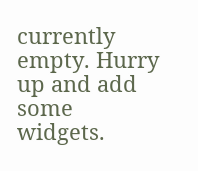currently empty. Hurry up and add some widgets.